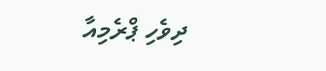ދިވެހި ޕްރެމިއާ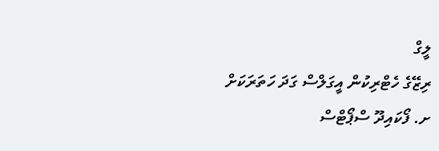ލީގް
ރިޒޭގެ ހެޓްރިކުން އީގަލްސް ގަދަ ހަތަރަކަށް
ށ. ފޯކައިދޫ ސްޕޯޓްސް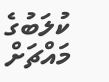ކުލަބުގެ މައްޗަށް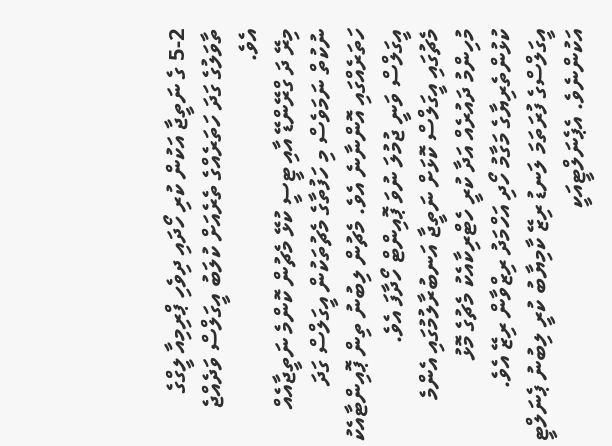5-2 ގެ ނަތީޖާ އަކުން ކުރި ހޯދައި ދިވެހި ޕްރިމިއާ ލީގްގެ ތާވަލުގެ ގަދަ ހަތަރެއްގެ ތެރެއަށް ކުލަބު އީގަލްސް ވަދެއްޖެ އެވެ.
މިރޭ ދަ ގްރޭންޑޭ އާއި ޓީސީ ކުޅޭ މެޗުން ކޮންމެ ނަތީޖާއެއް ނުކުތް ނަމަވެސް މި ހަފުތާގެ މެޗުތަކުން އީގަލްސް ގަދަ ހަތަރެއްގައި އޮންނާނެ އެވެ. މެޗުން ލިބުނު ތިން ޕޮއިންޓާއެކު އީގަލްސް ވަނީ ޖުމުލަ ނުވަ ޕޮއިންޓް ހޯދާފަ އެވެ.
މެޗުގައި އީގަލްސް ކޮޅަށް ނަތީޖާ އަނބުރާލުމުގައި އެންމެ މުހިންމު ދައުރެއް އަދާ ކުރީ ހެޓްރިކާއެކު މެޗުގެ މޮޅު ކުޅުންތެރިޔާގެ މަގާމު ހޯދި އަހްމަދު ރިޒްވާން ރިޒޭ އެވެ. އީގަލްސްގެ ފުރަތަމަ ލަނޑު ރިޒޭ ކާމިޔާބު ކުރީ ލިބުނު ޕެނަލްޓީ އަކުންނެވެ. އެޕެނަލްޓީއަކީ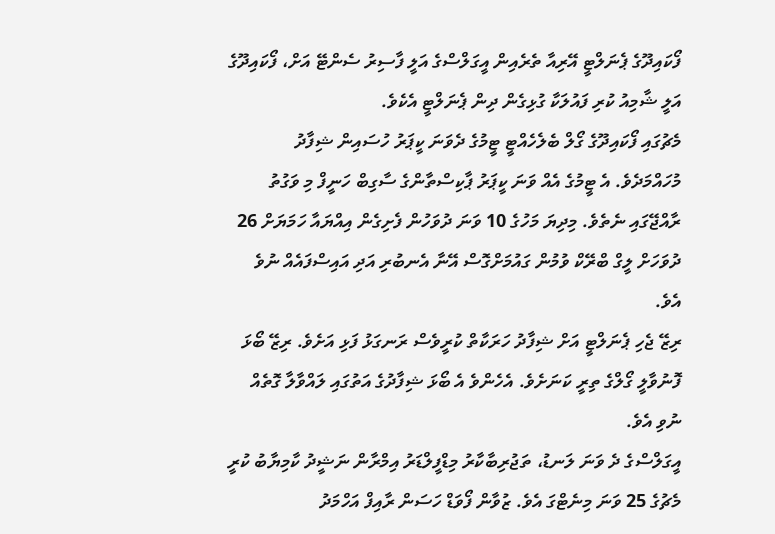ފޯކައިދޫގެ ޕެނަލްޓީ އޭރިއާ ތެރެއިން އީގަލްސްގެ އަލީ ފާސިރު ސެންޓޭ އަށް، ފޯކައިދޫގެ އަލީ ޝާމިއު ކުރި ފައުލަކާ ގުޅިގެން ދިން ޕެނަލްޓީ އެކެވެ.
މެޗުގައި ފޯކައިދޫގެ ގޯލް ބެލެހެއްޓީ ޓީމުގެ ދެވަނަ ކީޕަރު ހުސައިން ޝިފާދު މުހައްމަދެވެ. އެ ޓީމުގެ އެއް ވަނަ ކީޕަރު ޕާކިސްތާންގެ ސާގިބް ހަނީފް މި ވަގުތު ރާއްޖޭގައި ނެތެވެ. މިދިޔަ މަހުގެ 10 ވަނަ ދުވަހުން ފެށިގެން އިއްޔައާ ހަމަޔަށް 26 ދުވަހަށް ލީގް ބްރޭކް ވުމުން ގައުމަށްގޮސް އޭނާ އެނބުރި އަދި އައިސްފައެއް ނުވެ އެވެ.
ރިޒޭ ޖެހި ޕެނަލްޓީ އަށް ޝިފާދު ހަރަކާތް ކުރީވެސް ރަނގަޅު ފަޅި އަށެވެ. ރިޒޭ ބޯޅަ ފޮނުވާލީ ގޯލްގެ ތިރީ ކަނަށެވެ. އެހެންވެ އެ ބޯޅަ ޝިފާދުގެ އަތުގައި ލައްވާލާ ގޮތެއް ނުވި އެވެ.
އީގަލްސްގެ ދެ ވަނަ ލަނޑު، ތަޖުރިބާކާރު މިޑްފީލްޑަރު އިމްރާން ނަޝީދު ކާމިޔާބު ކުރީ މެޗުގެ 25 ވަނަ މިނެޓްގަ އެވެ. ޒުވާން ފޯވަޑް ހަސަން ރާއިފް އަހްމަދު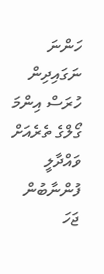ހަންނަ ނަގައިދިން ހުރަސް އިންމަ ގޯލްގެ ތެރެއަށް ވައްދާލީ ފުންނާބުން ޖަހަ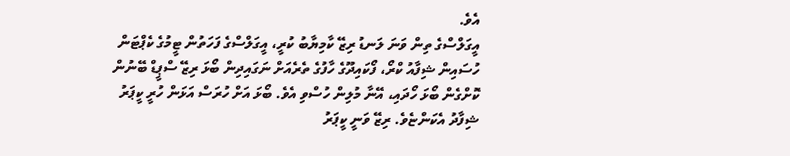އެވެ.
އީގަލްސްގެ ތިން ވަނަ ލަނޑު ރިޒޭ ކާމިޔާބު ކުރީ، އީގަލްސްގެ ފަހަތުން ޓީމުގެ ކެޕްޓަން ހުސައިން ޝިފާއު ކްރޯ، ފޯކައިދޫގެ ހާފުގެ ތެރެއަށް ނަގައިދިން ބޯޅަ ރިޒޭ ސްޕީޑް ބޭނުން ކޮށްގެން ބޯޅަ ހޯދައި، އޭނާ މުލިން ހުސްވި އެވެ. ބޯޅަ އަށް ހުރަސް އަޅަން ހުރީ ކީޕަރު ޝިފާދު އެކަންޏެވެ. ރިޒޭ ވަނީ ކީޕަރު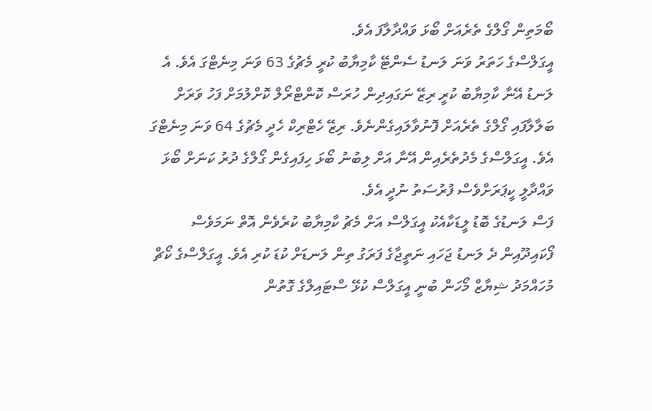ބޯމަތިން ގޯލްގެ ތެރެއަށް ބޯޅަ ވައްދާލާފަ އެވެ.
އީގަލްސްގެ ހަތަރު ވަނަ ލަނޑު ސެންޓޭ ކާމިޔާބު ކުރީ މެޗުގެ 63 ވަނަ މިނެޓްގަ އެވެ. އެ ލަނޑު އޭނާ ކާމިޔާބު ކުރީ ރިޒޭ ނަގައިދިން ހުރަސް ކޮންޓްރޯލް ކޮށްލުމަށް ފަހު ވަރަށް ބަލާލާފައި ގޯލްގެ ތެރެއަށް ފޮނުވާލައިގެންނެވެ. ރިޒޭ ހެޓްރިކް ހެދީ މެޗުގެ 64 ވަނަ މިނެޓްގަ އެވެ. އީގަލްސްގެ މެދުތެރެއިން އޭނާ އަށް ލިބުނު ބޯޅަ ހިފައިގެން ގޯލްގެ ދުރު ކަނަށް ބޯޅަ ވައްދާލީ ކީޕަރަށްވެސް ފުރުސަތު ނުދީ އެވެ.
ފަސް ލަނޑުގެ ބޮޑު ލީޑަކާއެކު އީގަލްސް އަށް މެޗު ކާމިޔާބު ކުރެވެން އޮތް ނަމަވެސް ފޯކައިދޫއިން ދެ ލަނޑު ޖަހައި ނަތީޖާގެ ފަރަގު ތިން ލަނޑަށް ކުޑަ ކުރި އެވެ. އީގަލްސްގެ ކޯޗް މުހައްމަދު ޝިޔާޒް މޯހަން ބުނީ އީގަލްސް ކުޅޭ ސްޓައިލްގެ ގޮތުން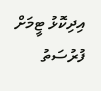އިދިކޮޅު ޓީމަށް ފުރުސަތު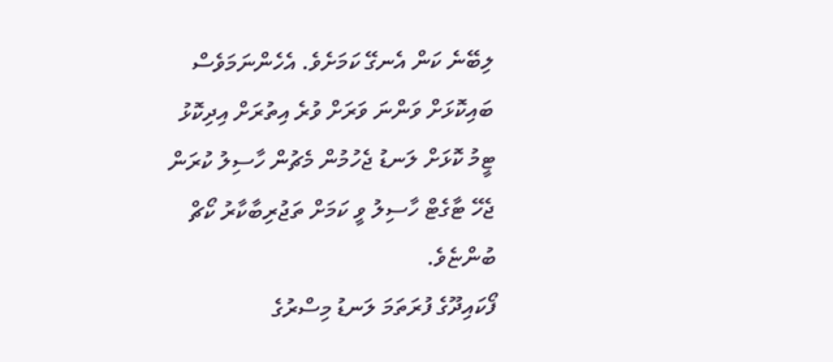ލިބޭނެ ކަން އެނގޭ ކަމަށެވެ. އެހެންނަމަވެސް ބައިކޮޅަށް ވަންނަ ވަރަށް ވުރެ އިތުރަށް އިދިކޮޅު ޓީމު ކޮޅަށް ލަނޑު ޖެހުމުން މެޗުން ހާސިލު ކުރަން ޖެހޭ ޓާގެޓް ހާސިލު ވީ ކަމަށް ތަޖުރިބާކާރު ކޯޗް ބުންޏެވެ.
ފޯކައިދޫގެ ފުރަތަމަ ލަނޑު މިސްރުގެ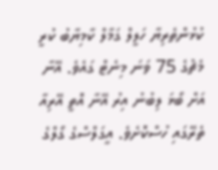ކުޅުންތެރިޔާ ހަލީލް ގަމާލް ކާމިޔާބު ކުރީ މެޗުގެ 75 ވަނަ މިނެޓް ގައެވެ. އޭނާ އަށް ބޯޅަ ލިބުނު އިރު އޭނާ އޮތީ އޭރިއާ ތެރޭގައި ހުސްކޮށެވެ. އީގަލްސްގެ ގޯލްގެ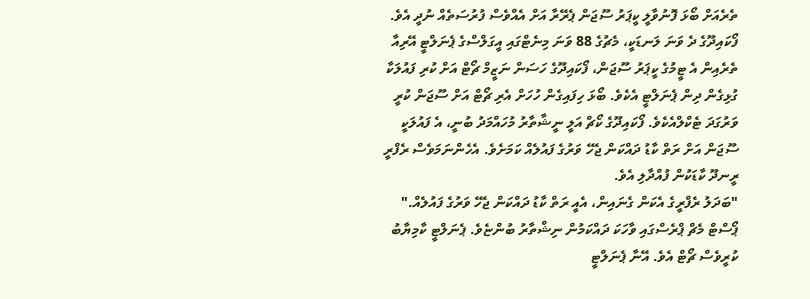ތެރެއަށް ބޯޅަ ފޮނުވާލީ ކީޕަރު ސޫޖަން ޕެރޭރާ އަށް އެއްވެސް ފުރުސަތެއް ނުދީ އެވެ.
ފޯކައިދޫގެ ދެ ވަނަ ލަނޑަކީ، މެޗުގެ 88 ވަނަ މިނެޓްގައި އީގަލްސްގެ ޕެނަލްޓީ އޭރިއާ ތެރެއިން އެ ޓީމުގެ ކީޕަރު ސޫޖަން، ފޯކައިދޫގެ ހަސަން ނަޒީމް ޗޯޓް އަށް ކުރި ފައުލަކާ ގުޅިގެން ދިން ޕެނަލްޓީ އެކެވެ. ބޯޅަ ހިފައިގެން ހުހަށް އެރި ޗޯޓް އަށް ސޫޖަން ކުރީ ވަރުގަދަ ޓެކްލްއެކެވެ. ފޯކައިދޫގެ ކޯޗް އަލީ ނީޝާތާރު މުހައްމަދު ބުނީ، އެ ފައުލަކީ ސޫޖަން އަށް ރަތް ކާޑު ދައްކަން ޖެހޭ ވަރުގެ ފައުލެއް ކަމަށެވެ. އެހެންނަމަވެސް ރެފްރީ ރީނދޫ ކާޑަކުން ފުއްދާލި އެވެ.
"ބަދަލު ރެފްރީގެ އެކަން ގެނައިން، އެއީ ރަތް ކާޑު ދައްކަން ޖެހޭ ވަރުގެ ފައުލެއް." ޕޯސްޓް މެޗް ޕްރެސްގައި ވާހަކަ ދައްކަމުން ނިޝްތާރު ބުންޏެވެ. ޕެނަލްޓީ ކާމިޔާބު ކުރީވެސް ޗޯޓް އެވެ. އޭނާ ޕެނަލްޓީ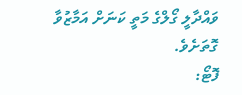ވައްދާލީ ގޯލްގެ މަތީ ކަނަށް އަމާޒުވާ ގޮތަށެވެ.
ފޮޓޯ: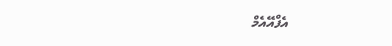އެފްއޭއެމް